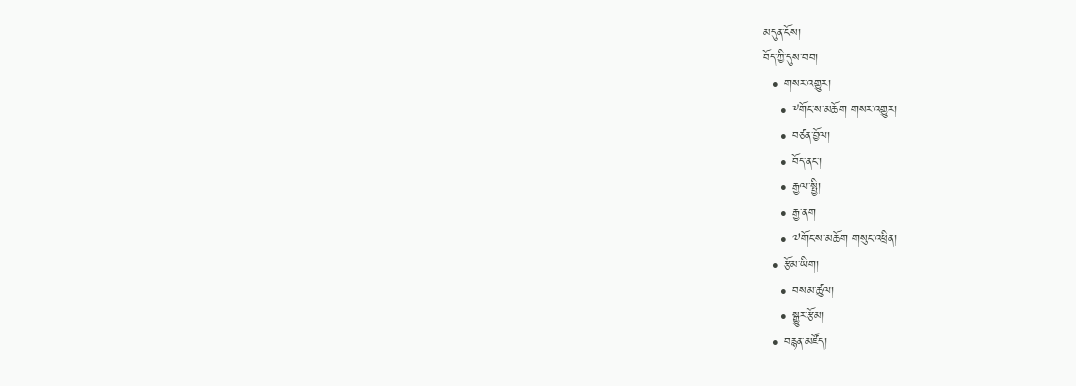མདུན་ངོས།
བོད་ཀྱི་དུས་བབ།
  • གསར་འགྱུར།
    • ༸གོང་ས་མཆོག གསར་འགྱུར།
    • བཙན་བྱོལ།
    • བོད་ནང་།
    • རྒྱལ་སྤྱི།
    • རྒྱ་ནག
    • ༧གོང་ས་མཆོག གསུང་འཕྲིན།
  • རྩོམ་ཡིག།
    • བསམ་ཚུལ།
    • སྒྱུར་རྩོམ།
  • བརྙན་མཛོད།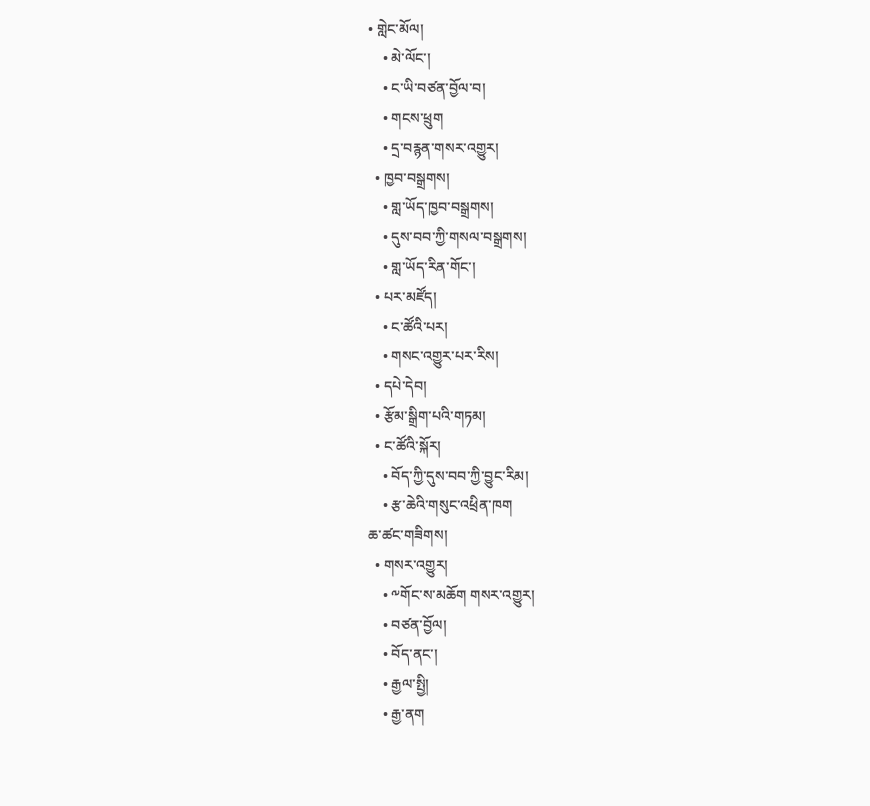• གླེང་མོལ།
    • མེ་ལོང་།
    • ང་ཡི་བཙན་བྱོལ་བ།
    • གངས་ཕྲུག
    • དྲ་བརྙན་གསར་འགྱུར།
  • ཁྱབ་བསྒྲགས།
    • གླ་ཡོད་ཁྱབ་བསྒྲགས།
    • དུས་བབ་ཀྱི་གསལ་བསྒྲགས།
    • གླ་ཡོད་རིན་གོང་།
  • པར་མཛོད།
    • ང་ཚོའི་པར།
    • གསང་འགྱུར་པར་རིས།
  • དཔེ་དེབ།
  • རྩོམ་སྒྲིག་པའི་གཏམ།
  • ང་ཚོའི་སྐོར།
    • བོད་ཀྱི་དུས་བབ་ཀྱི་བྱུང་རིམ།
    • རྩ་ཆེའི་གསུང་འཕྲིན་ཁག
ཆ་ཚང་གཟིགས།
  • གསར་འགྱུར།
    • ༸གོང་ས་མཆོག གསར་འགྱུར།
    • བཙན་བྱོལ།
    • བོད་ནང་།
    • རྒྱལ་སྤྱི།
    • རྒྱ་ནག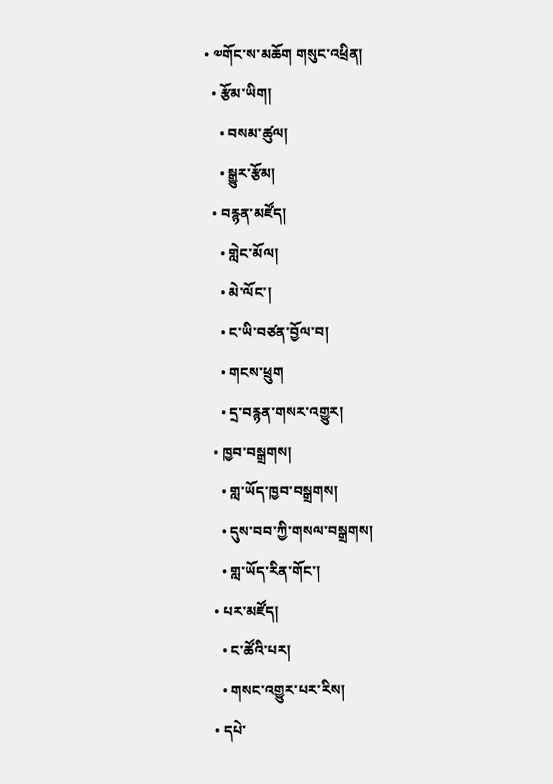• ༧གོང་ས་མཆོག གསུང་འཕྲིན།
  • རྩོམ་ཡིག།
    • བསམ་ཚུལ།
    • སྒྱུར་རྩོམ།
  • བརྙན་མཛོད།
    • གླེང་མོལ།
    • མེ་ལོང་།
    • ང་ཡི་བཙན་བྱོལ་བ།
    • གངས་ཕྲུག
    • དྲ་བརྙན་གསར་འགྱུར།
  • ཁྱབ་བསྒྲགས།
    • གླ་ཡོད་ཁྱབ་བསྒྲགས།
    • དུས་བབ་ཀྱི་གསལ་བསྒྲགས།
    • གླ་ཡོད་རིན་གོང་།
  • པར་མཛོད།
    • ང་ཚོའི་པར།
    • གསང་འགྱུར་པར་རིས།
  • དཔེ་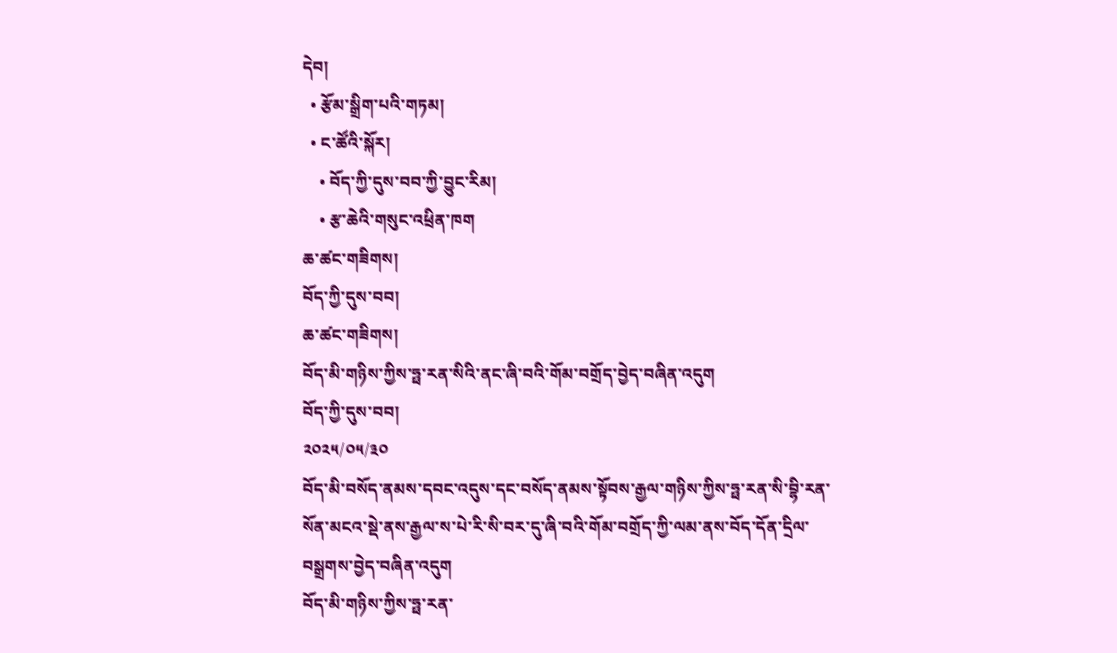དེབ།
  • རྩོམ་སྒྲིག་པའི་གཏམ།
  • ང་ཚོའི་སྐོར།
    • བོད་ཀྱི་དུས་བབ་ཀྱི་བྱུང་རིམ།
    • རྩ་ཆེའི་གསུང་འཕྲིན་ཁག
ཆ་ཚང་གཟིགས།
བོད་ཀྱི་དུས་བབ།
ཆ་ཚང་གཟིགས།
བོད་མི་གཉིས་ཀྱིས་ཧྥ་རན་སིའི་ནང་ཞི་བའི་གོམ་བགྲོད་བྱེད་བཞིན་འདུག
བོད་ཀྱི་དུས་བབ།
༢༠༢༥/༠༥/༣༠
བོད་མི་བསོད་ནམས་དབང་འདུས་དང་བསོད་ནམས་སྟོབས་རྒྱལ་གཉིས་ཀྱིས་ཧྥ་རན་སི་བྷི་རན་སོན་མངའ་སྡེ་ནས་རྒྱལ་ས་པེ་རི་སི་བར་དུ་ཞི་བའི་གོམ་བགྲོད་ཀྱི་ལམ་ནས་བོད་དོན་དྲིལ་བསྒྲགས་བྱེད་བཞིན་འདུག
བོད་མི་གཉིས་ཀྱིས་ཧྥ་རན་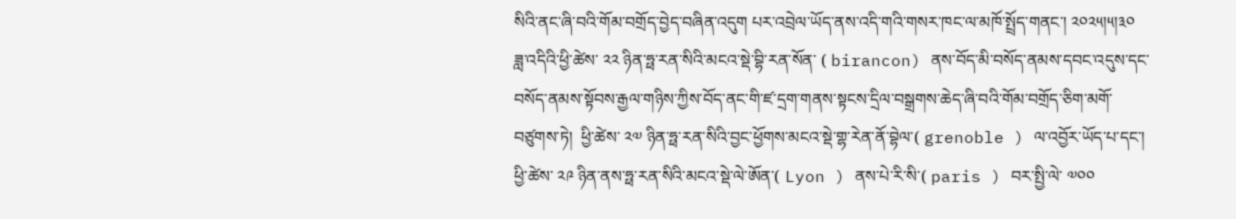སིའི་ནང་ཞི་བའི་གོམ་བགྲོད་བྱེད་བཞིན་འདུག པར་འབྲེལ་ཡོད་ནས་འདི་གའི་གསར་ཁང་ལ་མཁོ་སྤྲོད་གནང་། ༢༠༢༥།༥།༣༠
ཟླ་འདིའི་ཕྱི་ཚེས་ ༢༢ ཉིན་ཧྥ་རན་སིའི་མངའ་སྡེ་བྷི་རན་སོན་ ( birancon) ནས་བོད་མི་བསོད་ནམས་དབང་འདུས་དང་བསོད་ནམས་སྟོབས་རྒྱལ་གཉིས་ཀྱིས་བོད་ནང་གི་ཛ་དྲག་གནས་སྟངས་དྲིལ་བསྒྲགས་ཆེད་ཞི་བའི་གོམ་བགྲོད་ཅིག་མགོ་བཙུགས་ཏེ།  ཕྱི་ཚེས་ ༢༧ ཉིན་ཧྥ་རན་སིའི་བྱང་ཕྱོགས་མངའ་སྡེ་གྷ་རེན་ནོ་བྷེལ་( grenoble ) ལ་འབྱོར་ཡོད་པ་དང་།  ཕྱི་ཚེས་ ༢༩ ཉིན་ནས་ཧྥ་རན་སིའི་མངའ་སྡེ་ལེ་ཨོན་( Lyon ) ནས་པེ་རི་སི་( paris ) བར་སྤྱི་ལེ་ ༧༠༠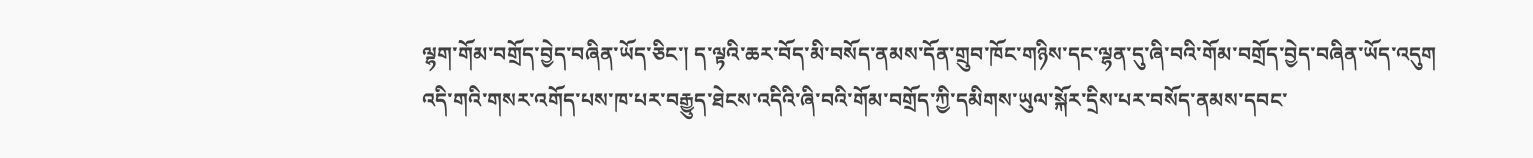ལྷག་གོམ་བགྲོད་བྱེད་བཞིན་ཡོད་ཅིང་། ད་ལྟའི་ཆར་བོད་མི་བསོད་ནམས་དོན་གྲུབ་ཁོང་གཉིས་དང་ལྷན་དུ་ཞི་བའི་གོམ་བགྲོད་བྱེད་བཞིན་ཡོད་འདུག
འདི་གའི་གསར་འགོད་པས་ཁ་པར་བརྒྱུད་ཐེངས་འདིའི་ཞི་བའི་གོམ་བགྲོད་ཀྱི་དམིགས་ཡུལ་སྐོར་དྲིས་པར་བསོད་ནམས་དབང་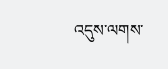འདུས་ལགས་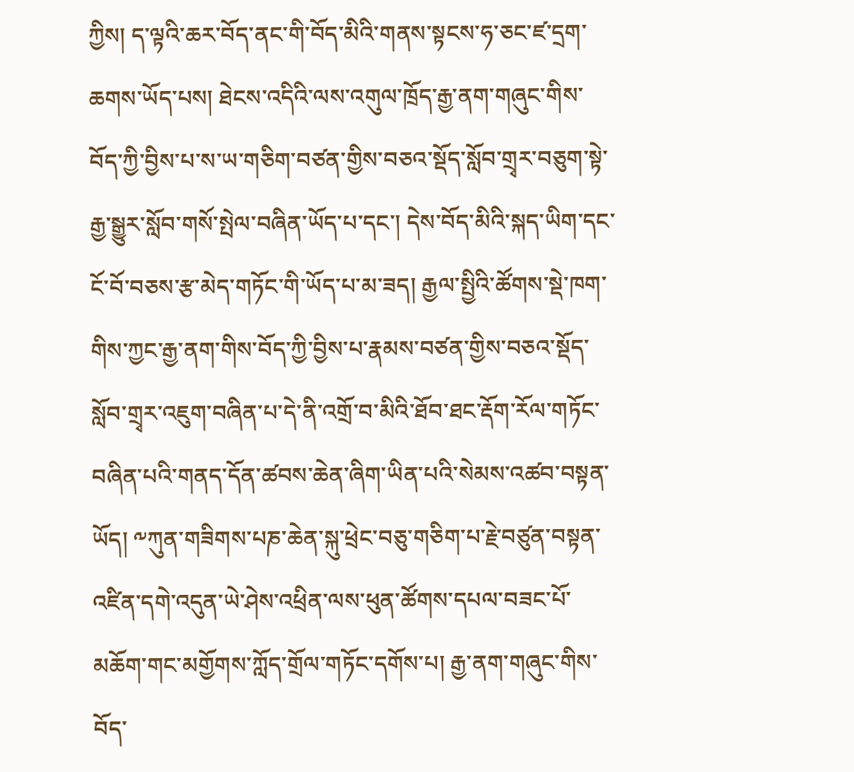ཀྱིས། ད་ལྟའི་ཆར་བོད་ནང་གི་བོད་མིའི་གནས་སྟངས་ཧ་ཅང་ཛ་དྲག་ཆགས་ཡོད་པས། ཐེངས་འདིའི་ལས་འགུལ་ཁྲོད་རྒྱ་ནག་གཞུང་གིས་བོད་ཀྱི་བྱིས་པ་ས་ཡ་གཅིག་བཙན་གྱིས་བཅའ་སྡོད་སློབ་གྲྭར་བཅུག་སྟེ་རྒྱ་སྒྱུར་སློབ་གསོ་སྤེལ་བཞིན་ཡོད་པ་དང་། དེས་བོད་མིའི་སྐད་ཡིག་དང་ངོ་བོ་བཅས་རྩ་མེད་གཏོང་གི་ཡོད་པ་མ་ཟད། རྒྱལ་སྤྱིའི་ཚོགས་སྡེ་ཁག་གིས་ཀྱང་རྒྱ་ནག་གིས་བོད་ཀྱི་བྱིས་པ་རྣམས་བཙན་གྱིས་བཅའ་སྡོད་སློབ་གྲྭར་འཇུག་བཞིན་པ་དེ་ནི་འགྲོ་བ་མིའི་ཐོབ་ཐང་རྡོག་རོལ་གཏོང་བཞིན་པའི་གནད་དོན་ཚབས་ཆེན་ཞིག་ཡིན་པའི་སེམས་འཚབ་བསྟན་ཡོད། ༸ཀུན་གཟིགས་པཎ་ཆེན་སྐུ་ཕྲེང་བཅུ་གཅིག་པ་རྗེ་བཙུན་བསྟན་འཛིན་དགེ་འདུན་ཡེ་ཤེས་འཕྲིན་ལས་ཕུན་ཚོགས་དཔལ་བཟང་པོ་མཆོག་གང་མགྱོགས་ཀློད་གྲོལ་གཏོང་དགོས་པ། རྒྱ་ནག་གཞུང་གིས་བོད་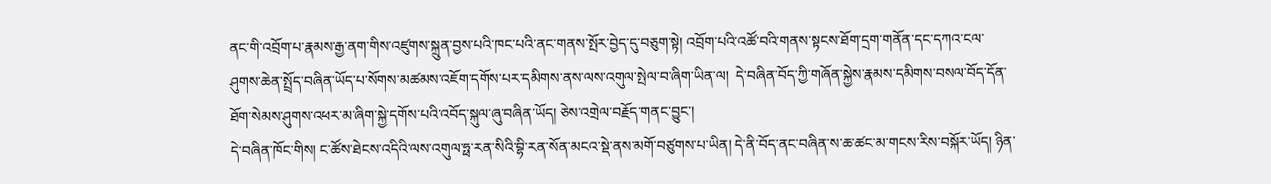ནང་གི་འབྲོག་པ་རྣམས་རྒྱ་ནག་གིས་འཛུགས་སྐྲུན་བྱས་པའི་ཁང་པའི་ནང་གནས་སྤོར་བྱེད་དུ་བཅུག་སྟེ། འབྲོག་པའི་འཚོ་བའི་གནས་སྟངས་ཐོག་དྲག་གནོན་དང་དཀའ་ངལ་ཤུགས་ཆེན་སྤྲོད་བཞིན་ཡོད་པ་སོགས་མཚམས་འཇོག་དགོས་པར་དམིགས་ནས་ལས་འགུལ་སྤེལ་བ་ཞིག་ཡིན་ལ།  དེ་བཞིན་བོད་ཀྱི་གཞོན་སྐྱེས་རྣམས་དམིགས་བསལ་བོད་དོན་ཐོག་སེམས་ཤུགས་འཕར་མ་ཞིག་སྐྱེ་དགོས་པའི་འབོད་སྐུལ་ཞུ་བཞིན་ཡོད། ཅེས་འགྲེལ་བརྗོད་གནང་བྱུང་།
དེ་བཞིན་ཁོང་གིས། ང་ཚོས་ཐེངས་འདིའི་ལས་འགུལ་ཧྥ་རན་སིའི་བྷི་རན་སོན་མངའ་སྡེ་ནས་མགོ་བཙུགས་པ་ཡིན། དེ་ནི་བོད་ནང་བཞིན་ས་ཆ་ཚང་མ་གངས་རིས་བསྐོར་ཡོད། ཉིན་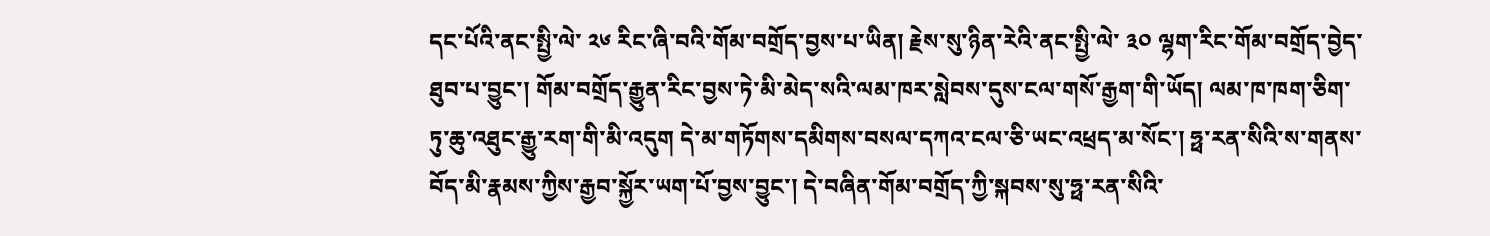དང་པོའི་ནང་སྤྱི་ལེ་ ༢༦ རིང་ཞི་བའི་གོམ་བགྲོད་བྱས་པ་ཡིན། རྗེས་སུ་ཉིན་རེའི་ནང་སྤྱི་ལེ་ ༣༠ ལྷག་རིང་གོམ་བགྲོད་བྱེད་ཐུབ་པ་བྱུང་། གོམ་བགྲོད་རྒྱུན་རིང་བྱས་ཏེ་མི་མེད་སའི་ལམ་ཁར་སླེབས་དུས་ངལ་གསོ་རྒྱག་གི་ཡོད། ལམ་ཁ་ཁག་ཅིག་ཏུ་ཆུ་འཐུང་རྒྱུ་རག་གི་མི་འདུག དེ་མ་གཏོགས་དམིགས་བསལ་དཀའ་ངལ་ཅི་ཡང་འཕྲད་མ་སོང་། ཧྥ་རན་སིའི་ས་གནས་བོད་མི་རྣམས་ཀྱིས་རྒྱབ་སྐྱོར་ཡག་པོ་བྱས་བྱུང་། དེ་བཞིན་གོམ་བགྲོད་ཀྱི་སྐབས་སུ་ཧྥ་རན་སིའི་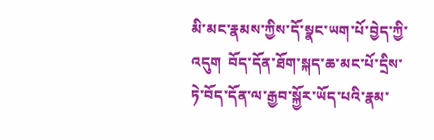མི་མང་རྣམས་ཀྱིས་དོ་སྣང་ཡག་པོ་བྱེད་ཀྱི་འདུག  བོད་དོན་ཐོག་སྐད་ཆ་མང་པོ་དྲིས་ཏེ་བོད་དོན་ལ་རྒྱབ་སྐྱོར་ཡོད་པའི་རྣམ་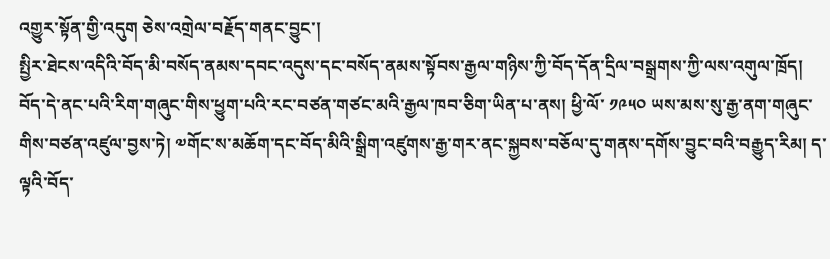འགྱུར་སྟོན་གྱི་འདུག ཅེས་འགྲེལ་བརྗོད་གནང་བྱུང་།
སྤྱིར་ཐེངས་འདིའི་བོད་མི་བསོད་ནམས་དབང་འདུས་དང་བསོད་ནམས་སྟོབས་རྒྱལ་གཉིས་ཀྱི་བོད་དོན་དྲིལ་བསྒྲགས་ཀྱི་ལས་འགུལ་ཁྲོད། བོད་དེ་ནང་པའི་རིག་གཞུང་གིས་ཕྱུག་པའི་རང་བཙན་གཙང་མའི་རྒྱལ་ཁབ་ཅིག་ཡིན་པ་ནས། ཕྱི་ལོ་ ༡༩༥༠ ཡས་མས་སུ་རྒྱ་ནག་གཞུང་གིས་བཙན་འཛུལ་བྱས་ཏེ། ༧གོང་ས་མཆོག་དང་བོད་མིའི་སྒྲིག་འཛུགས་རྒྱ་གར་ནང་སྐྱབས་བཅོལ་དུ་གནས་དགོས་བྱུང་བའི་བརྒྱུད་རིམ། ད་ལྟའི་བོད་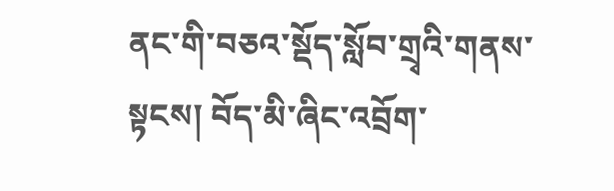ནང་གི་བཅའ་སྡོད་སློབ་གྲྭའི་གནས་སྟངས། བོད་མི་ཞིང་འབྲོག་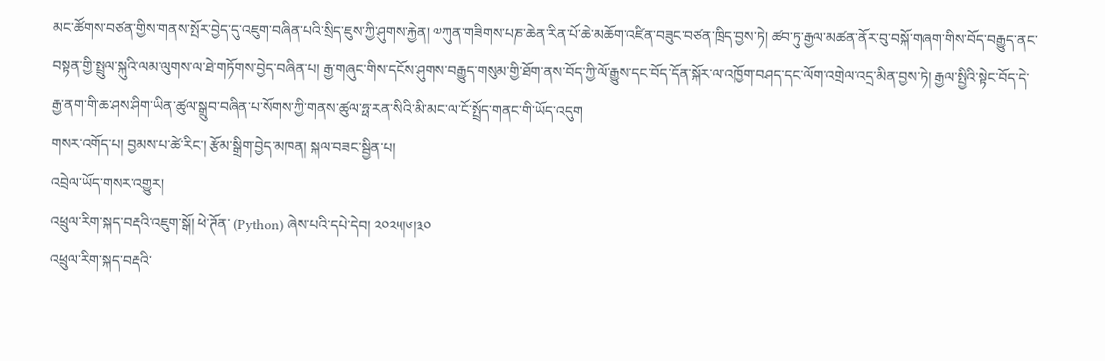མང་ཚོགས་བཙན་གྱིས་གནས་སྤོར་བྱེད་དུ་འཇུག་བཞིན་པའི་སྲིད་ཇུས་ཀྱི་ཤུགས་རྐྱེན། ༧ཀུན་གཟིགས་པཎ་ཆེན་རིན་པོ་ཆེ་མཆོག་འཛིན་བཟུང་བཙན་ཁྲིད་བྱས་ཏེ། ཚབ་ཏུ་རྒྱལ་མཚན་ནོར་བུ་བསྐོ་གཞག་གིས་བོད་བརྒྱུད་ནང་བསྟན་གྱི་སྤྲུལ་སྐུའི་ལམ་ལུགས་ལ་ཐེ་གཏོགས་བྱེད་བཞིན་པ། རྒྱ་གཞུང་གིས་དངོས་ཤུགས་བརྒྱུད་གསུམ་གྱི་ཐོག་ནས་བོད་ཀྱི་ལོ་རྒྱུས་དང་བོད་དོན་སྐོར་ལ་འཁྱོག་བཤད་དང་ལོག་འགྲེལ་འདྲ་མིན་བྱས་ཏེ། རྒྱལ་སྤྱིའི་སྟེང་བོད་དེ་རྒྱ་ནག་གི་ཆ་ཤས་ཤིག་ཡིན་ཚུལ་སྒྲུབ་བཞིན་པ་སོགས་ཀྱི་གནས་ཚུལ་ཧྥ་རན་སིའི་མི་མང་ལ་ངོ་སྤྲོད་གནང་གི་ཡོད་འདུག
གསར་འགོད་པ། བྱམས་པ་ཚེ་རིང་། རྩོམ་སྒྲིག་བྱེད་མཁན། སྐལ་བཟང་སྦྱིན་པ།
འབྲེལ་ཡོད་གསར་འགྱུར།
འཕྲུལ་རིག་སྐད་བརྡའི་འཇུག་སྒོ། ཕེ་ཊོན་ (Python) ཞེས་པའི་དཔེ་དེབ། ༢༠༢༥།༦།༣༠
འཕྲུལ་རིག་སྐད་བརྡའི་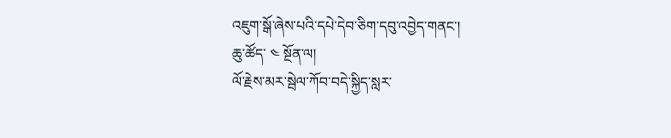འཇུག་སྒོ་ཞེས་པའི་དཔེ་དེབ་ཅིག་དབུ་འབྱེད་གནང་།
ཆུ་ཚོད་ ༤ སྔོན་ལ།
ལོ་རྗེས་མར་སྦེལ་ཀོབ་བདེ་སྐྱིད་སླར་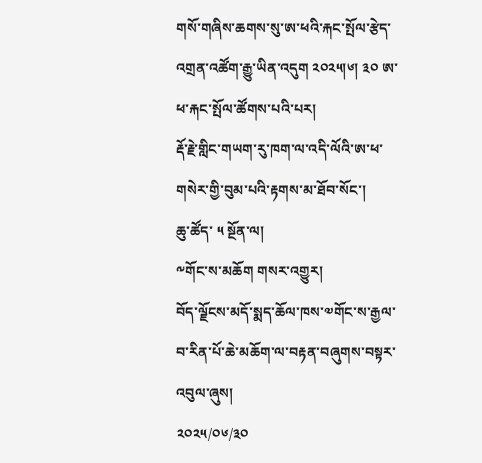གསོ་གཞིས་ཆགས་སུ་ཨ་ཕའི་རྐང་སྤོལ་རྩེད་འགྲན་འཚོག་རྒྱུ་ཡིན་འདུག ༢༠༢༥།༦། ༣༠ ཨ་ཕ་རྐང་སྤོལ་ཚོགས་པའི་པར།
རྡོ་རྗེ་གླིང་གཡག་རུ་ཁག་ལ་འདི་ལོའི་ཨ་ཕ་གསེར་གྱི་བུམ་པའི་རྟགས་མ་ཐོབ་སོང་།
ཆུ་ཚོད་ ༥ སྔོན་ལ།
༸གོང་ས་མཆོག གསར་འགྱུར།
བོད་ལྗོངས་མདོ་སྨད་ཆོལ་ཁས་༧གོང་ས་རྒྱལ་བ་རིན་པོ་ཆེ་མཆོག་ལ་བརྟན་བཞུགས་བསྟར་འབུལ་ཞུས།
༢༠༢༥/༠༦/༣༠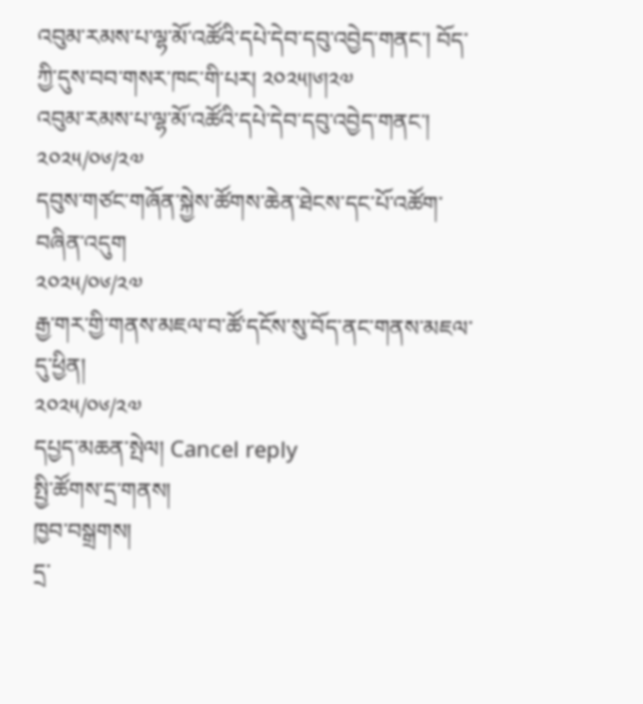འབུམ་རམས་པ་ལྷ་མོ་འཚོའི་དཔེ་དེབ་དབུ་འབྱེད་གནང་། བོད་ཀྱི་དུས་བབ་གསར་ཁང་གི་པར། ༢༠༢༥།༦།༢༧
འབུམ་རམས་པ་ལྷ་མོ་འཚོའི་དཔེ་དེབ་དབུ་འབྱེད་གནང་།
༢༠༢༥/༠༦/༢༧
དབུས་གཙང་གཞོན་སྐྱེས་ཚོགས་ཆེན་ཐེངས་དང་པོ་འཚོག་བཞིན་འདུག
༢༠༢༥/༠༦/༢༧
རྒྱ་གར་གྱི་གནས་མཇལ་བ་ཚོ་དངོས་སུ་བོད་ནང་གནས་མཇལ་དུ་ཕྱིན།
༢༠༢༥/༠༦/༢༧
དཔྱད་མཆན་སྤེལ། Cancel reply
སྤྱི་ཚོགས་དྲ་གནས།
ཁྱབ་བསྒྲགས།
དྲ་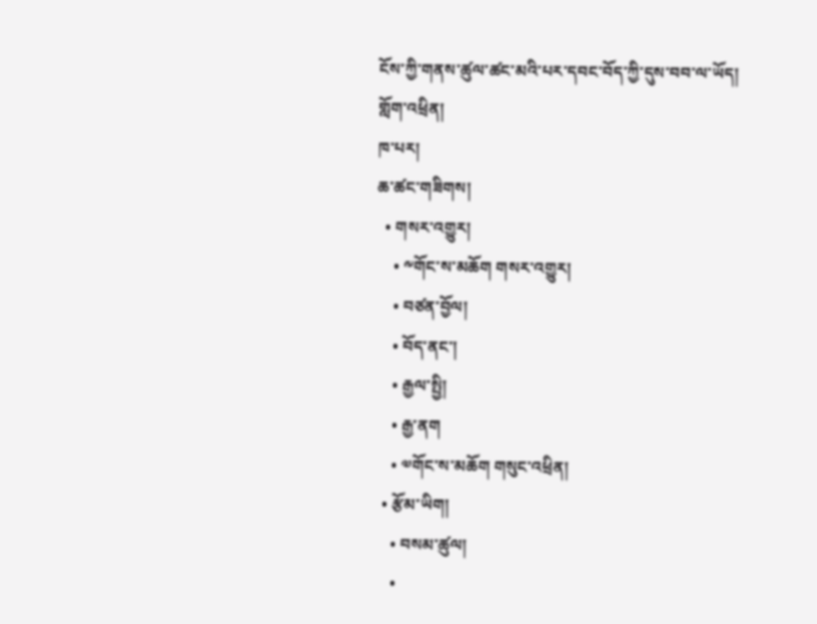ངོས་ཀྱི་གནས་ཚུལ་ཚང་མའི་པར་དབང་བོད་ཀྱི་དུས་བབ་ལ་ཡོད།
གློག་འཕྲིན།
ཁ་པར།
ཆ་ཚང་གཟིགས།
  • གསར་འགྱུར།
    • ༸གོང་ས་མཆོག གསར་འགྱུར།
    • བཙན་བྱོལ།
    • བོད་ནང་།
    • རྒྱལ་སྤྱི།
    • རྒྱ་ནག
    • ༧གོང་ས་མཆོག གསུང་འཕྲིན།
  • རྩོམ་ཡིག།
    • བསམ་ཚུལ།
    •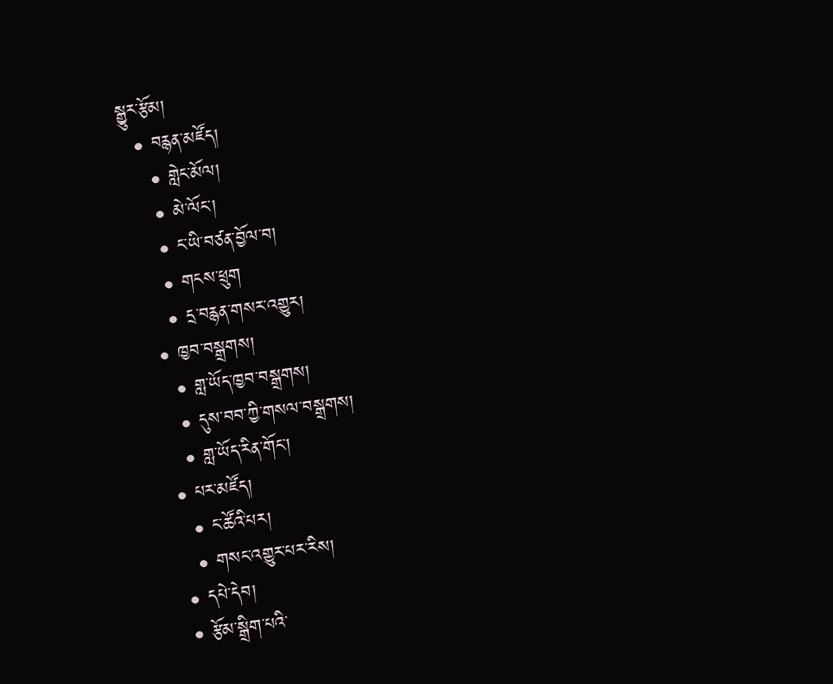སྒྱུར་རྩོམ།
  • བརྙན་མཛོད།
    • གླེང་མོལ།
    • མེ་ལོང་།
    • ང་ཡི་བཙན་བྱོལ་བ།
    • གངས་ཕྲུག
    • དྲ་བརྙན་གསར་འགྱུར།
  • ཁྱབ་བསྒྲགས།
    • གླ་ཡོད་ཁྱབ་བསྒྲགས།
    • དུས་བབ་ཀྱི་གསལ་བསྒྲགས།
    • གླ་ཡོད་རིན་གོང་།
  • པར་མཛོད།
    • ང་ཚོའི་པར།
    • གསང་འགྱུར་པར་རིས།
  • དཔེ་དེབ།
  • རྩོམ་སྒྲིག་པའི་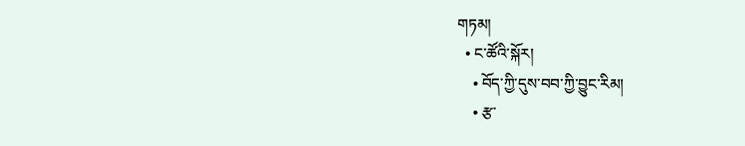གཏམ།
  • ང་ཚོའི་སྐོར།
    • བོད་ཀྱི་དུས་བབ་ཀྱི་བྱུང་རིམ།
    • རྩ་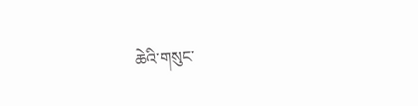ཆེའི་གསུང་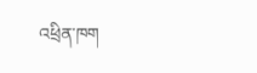འཕྲིན་ཁག